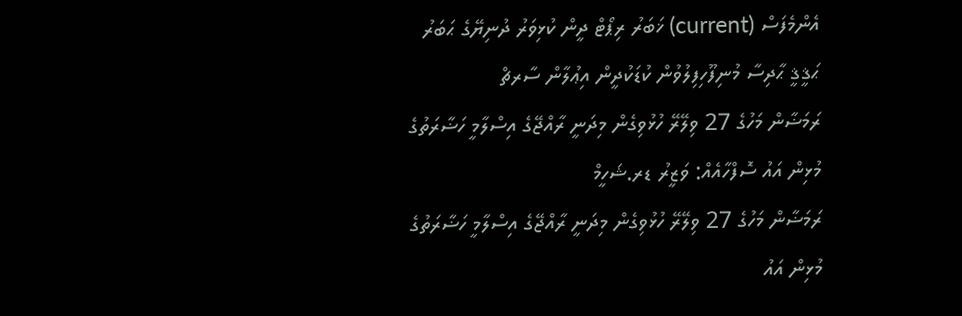އެންމެފަސް (current) ޚަބަރު ރިޕޯޓް ދީން ކުޅިވަރު ދުނިޔޭގެ ޙަބަރު ޙަޤީޤީ ޙާދިސާ މުނިފޫހިފިލުވުން ކުޑަކުދީން އިޢުލާން ސާރޗް
ރަމަޟާން މަހުގެ 27 ވިލޭރޭ ހުޅުވިގެން މިދަނީ ރާއްޖޭގެ އިސްލާމީ ހަޟާރަތުގެ މުޅިން އައު ސޮފްހާއެއް: ވަޒީރު ޑރ.ޝަހީމް
ރަމަޟާން މަހުގެ 27 ވިލޭރޭ ހުޅުވިގެން މިދަނީ ރާއްޖޭގެ އިސްލާމީ ހަޟާރަތުގެ މުޅިން އައު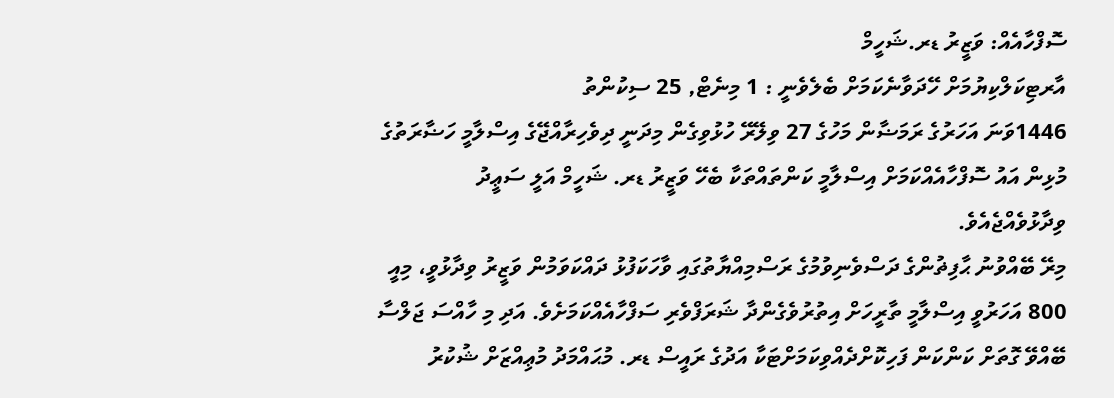ސޮފްހާއެއް: ވަޒީރު ޑރ.ޝަހީމް
އާރޓިކަލްކިޔުމަށް ހޭދަވާނެކަމަށް ބެލެވެނީ : 1 މިނެޓް, 25 ސިކުންތު
1446ވަނަ އަހަރުގެ ރަމަޟާން މަހުގެ 27 ވިލޭރޭ ހުޅުވިގެން މިދަނީ ދިވެހިރާއްޖޭގެ އިސްލާމީ ހަޟާރަތުގެ މުޅިން އައު ސޮފްހާއެއްކަމަށް އިސްލާމީ ކަންތައްތަކާ ބެހޭ ވަޒީރު ޑރ. ޝަހީމް އަލީ ސަޢީދު ވިދާޅުވެއްޖެއެވެ.
މިރޭ ބޭއްވުނު ޙާފިޡުންގެ ދަސްވެނިވުމުގެ ރަސްމިއްޔާތުގައި ވާހަކަފުޅު ދައްކަވަމުން ވަޒީރު ވިދާޅުވީ، މިއީ 800 އަހަރުވީ އިސްލާމީ ތާރީހަށް އިތުރުވެގެންދާ ޝަރަފްވެރި ސަފްހާއެއްކަމަށެވެ. އަދި މި ހާއްސަ ޖަލްސާ ބޭއްވޭ ގޮތަށް ކަންކަން ފަހިކޮށްދެއްވިކަމަށްޓަކާ އަދުގެ ރައީސް ޑރ. މުޙައްމަދު މުޢިއްޒަށް ޝުކުރު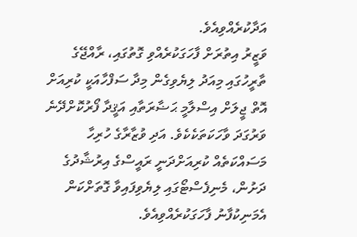އަދާކުރެއްވިއެވެ.
ވަޒީރު އިތުރަށް ފާހަގަކުރެއްވި ގޮތުގައި، ރާއްޖޭގެ ތާރީހުގައި މިއަދު ލިޔެވިގެން މިދާ ސަފްހާއަކީ ކުރިއަށް އޮތް ޖީލަށް އިސްލާމީ ޙަޟާރަތާއި އަޤީދާ ފޯރުކޮށްދޭނެ ވަރުގަދަ ވާހަކަތަކެކެވެ. އަދި ވުޒާރާގެ ހުރިހާ މަސައްކަތެއް ކުރިއަށްދަނީ ރައީސްގެ އިރުޝާދުގެ ދަށުން، މެނިފެސްޓޯގައި ލިޔެވިފައިވާ ގޮތަށްކަން އެމަނިކުފާނު ފާހަގަކުރެއްވިއެވެ.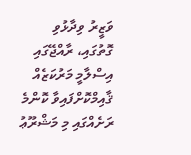ވަޒީރު ވިދާޅުވި ގޮތުގައި، ރާއްޖޭގައި އިސްލާމީ މަރުކަޒެއް ޤާއިމްކޮށްފައިވާ ކޮންމެ ރަށެއްގައި މި މަޝްރޫޢު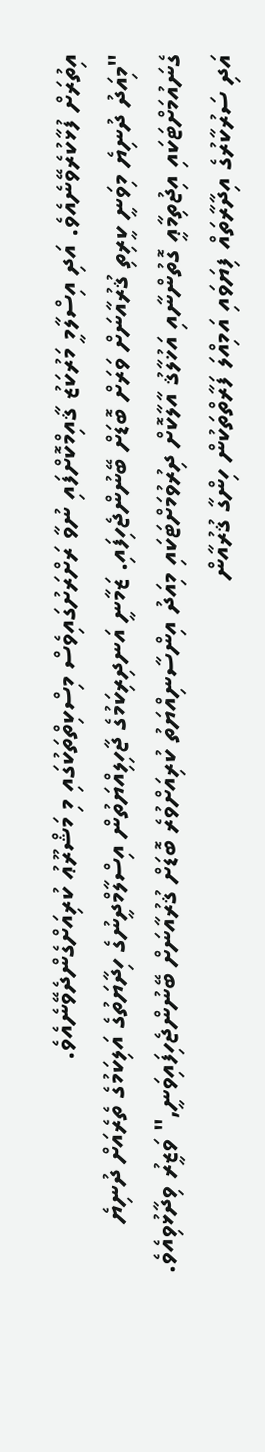އިތުރަށް ފުޅާކުރެވޭނެއެވެ. އަދި އިސްލާމީ މަރުކަޒު ޤާއިމްކޮށްފައި ނުވާ ރަށްރަށުގައިވެސް މިސްކިތްތަކުގައި މި މަޝްރޫޢު ކުރިއަށްގެންދެވޭނެއެވެ.
"މިއަދު ދުނިޔެ މިވަނީ ކީރިތި ޤުރުއާނަށް ވަރަށް ބޮޑަށް ބޭނުންޖެހިފައި. ޒަމާނީ އަނދިރިކަމުގެ ޖާހިލިއްޔަތުން އިސްލާމްދީނުގެ ހިދާޔަތުގެ އަލިކަމުގެ ތެރެއަށް ދުނިޔެ ގެނައުމަށްޓަކައި އިޖުތިމާޢީ ގޮތުންނާއި އަޚުލާޤު އާލާކޮށް ދިރުވުމަށްޓަކައި މިއަދު އިންސާނިއްޔަތު ކުރިއަށްވުރެ ބޮޑަށް ޤުރުއާނަށް ބޭނުންޖެހިފައިވަނީ," ވަޒީރު ވިދާޅުވިއެވެ.
އަދި ސަރުކާރުގެ އިދާރާތައް ފިޔަވައި އަމިއްލަ ފަރާތްތަކުން ހިންގާ ޤުރުއާން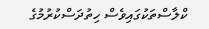ކްލާސްތަކުގައިވެސް ހިތުދަސްކުރުމުގެ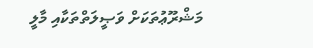މަޝްރޫޢުތަކަށް ވަޞީލަތްތަކާއި މާލީ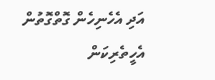އަދި އެހެނިހެން ގޮތްގޮތުން އެހީތެރިކަން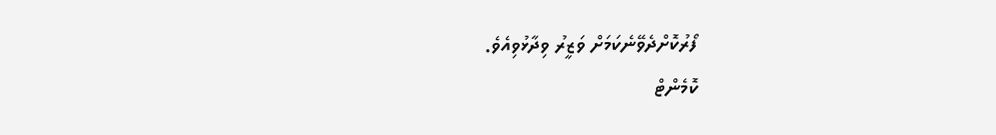ފޯރުކޮށްދެވޭނެކަމަށް ވަޒީރު ވިދާޅުވިއެވެ.
ކޮމެންޓް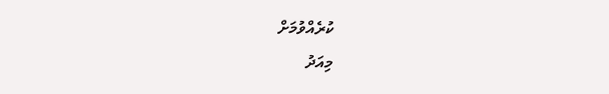ކުރެއްވުމަށް
މިއަދު